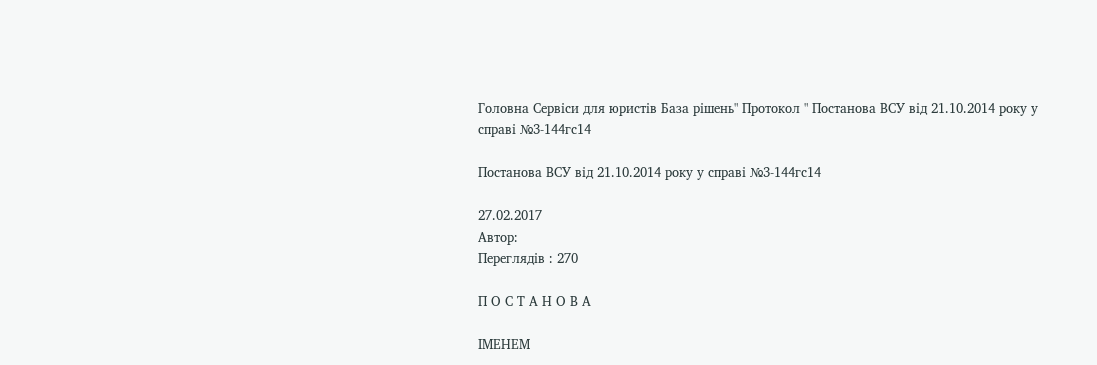Головна Сервіси для юристів База рішень" Протокол " Постанова ВСУ від 21.10.2014 року у справі №3-144гс14

Постанова ВСУ від 21.10.2014 року у справі №3-144гс14

27.02.2017
Автор:
Переглядів : 270

П О С Т А Н О В А

ІМЕНЕМ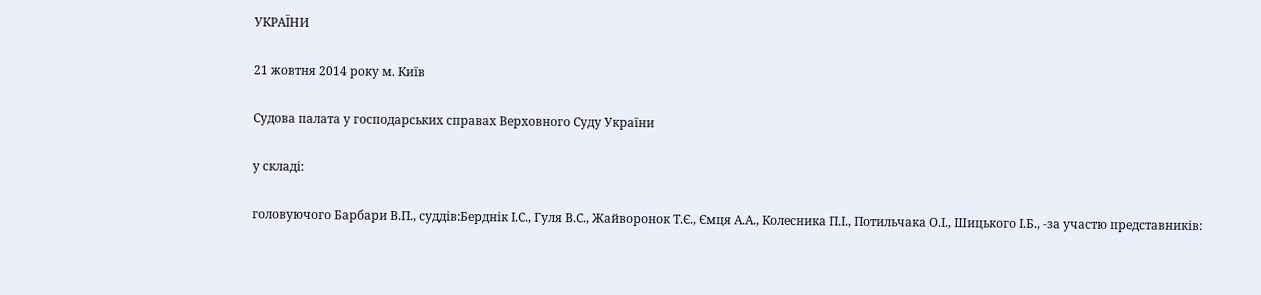УКРАЇНИ

21 жовтня 2014 року м. Київ

Судова палата у господарських справах Верховного Суду України

у складі:

головуючого Барбари В.П., суддів:Берднік І.С., Гуля В.С., Жайворонок Т.Є., Ємця А.А., Колесника П.І., Потильчака О.І., Шицького І.Б., -за участю представників: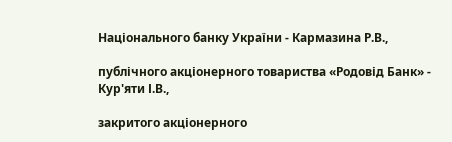Національного банку України - Кармазина Р.В.,

публічного акціонерного товариства «Родовід Банк» - Кур'яти І.В.,

закритого акціонерного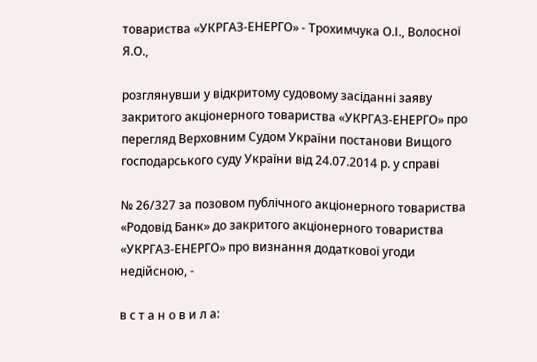товариства «УКРГАЗ-ЕНЕРГО» - Трохимчука О.І., Волосної Я.О.,

розглянувши у відкритому судовому засіданні заяву закритого акціонерного товариства «УКРГАЗ-ЕНЕРГО» про перегляд Верховним Судом України постанови Вищого господарського суду України від 24.07.2014 р. у справі

№ 26/327 за позовом публічного акціонерного товариства «Родовід Банк» до закритого акціонерного товариства «УКРГАЗ-ЕНЕРГО» про визнання додаткової угоди недійсною, -

в с т а н о в и л а: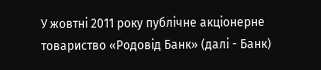У жовтні 2011 року публічне акціонерне товариство «Родовід Банк» (далі - Банк)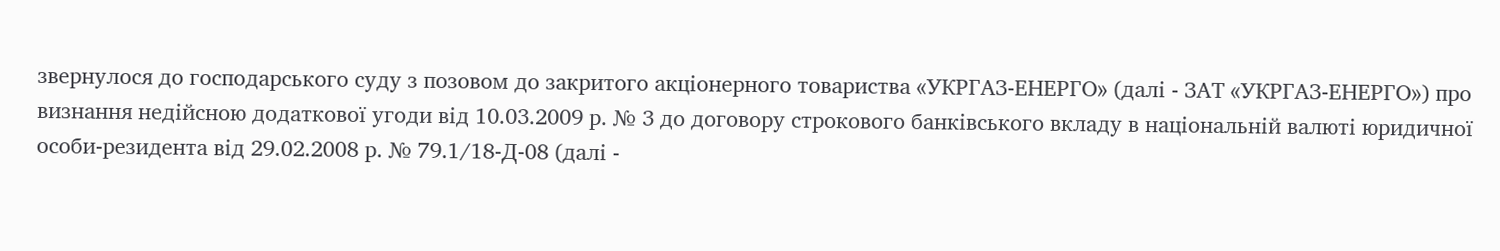звернулося до господарського суду з позовом до закритого акціонерного товариства «УКРГАЗ-ЕНЕРГО» (далі - ЗАТ «УКРГАЗ-ЕНЕРГО») про визнання недійсною додаткової угоди від 10.03.2009 р. № 3 до договору строкового банківського вкладу в національній валюті юридичної особи-резидента від 29.02.2008 р. № 79.1/18-Д-08 (далі -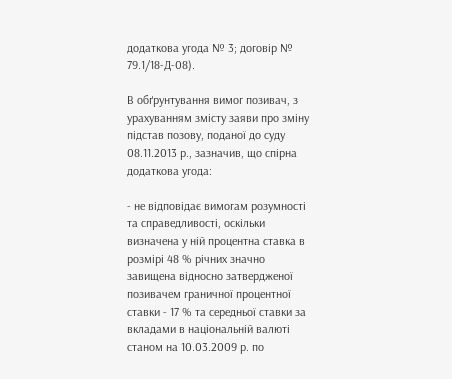додаткова угода № 3; договір № 79.1/18-Д-08).

В обґрунтування вимог позивач, з урахуванням змісту заяви про зміну підстав позову, поданої до суду 08.11.2013 р., зазначив, що спірна додаткова угода:

- не відповідає вимогам розумності та справедливості, оскільки визначена у ній процентна ставка в розмірі 48 % річних значно завищена відносно затвердженої позивачем граничної процентної ставки - 17 % та середньої ставки за вкладами в національній валюті станом на 10.03.2009 р. по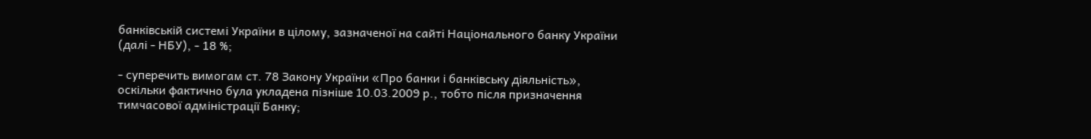банківській системі України в цілому, зазначеної на сайті Національного банку України (далі - НБУ), - 18 %;

- суперечить вимогам ст. 78 Закону України «Про банки і банківську діяльність», оскільки фактично була укладена пізніше 10.03.2009 р., тобто після призначення тимчасової адміністрації Банку;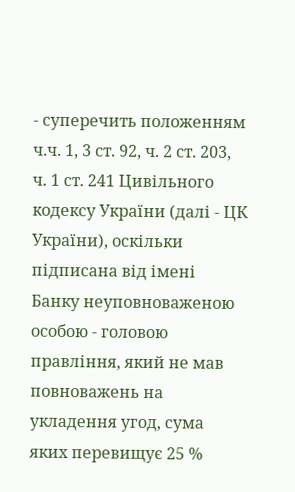- суперечить положенням ч.ч. 1, 3 ст. 92, ч. 2 ст. 203, ч. 1 ст. 241 Цивільного кодексу України (далі - ЦК України), оскільки підписана від імені Банку неуповноваженою особою - головою правління, який не мав повноважень на укладення угод, сума яких перевищує 25 %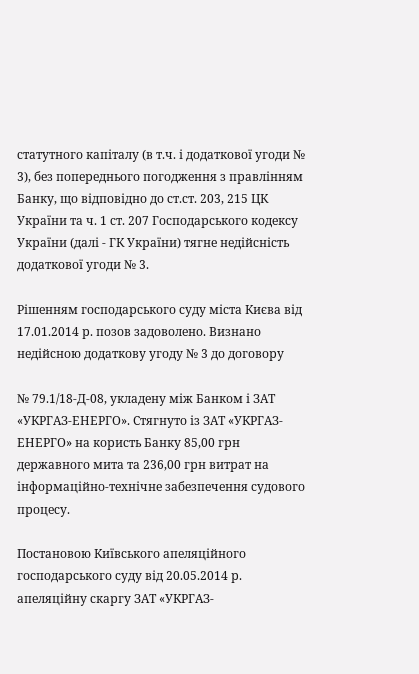статутного капіталу (в т.ч. і додаткової угоди № 3), без попереднього погодження з правлінням Банку, що відповідно до ст.ст. 203, 215 ЦК України та ч. 1 ст. 207 Господарського кодексу України (далі - ГК України) тягне недійсність додаткової угоди № 3.

Рішенням господарського суду міста Києва від 17.01.2014 р. позов задоволено. Визнано недійсною додаткову угоду № 3 до договору

№ 79.1/18-Д-08, укладену між Банком і ЗАТ «УКРГАЗ-ЕНЕРГО». Стягнуто із ЗАТ «УКРГАЗ-ЕНЕРГО» на користь Банку 85,00 грн державного мита та 236,00 грн витрат на інформаційно-технічне забезпечення судового процесу.

Постановою Київського апеляційного господарського суду від 20.05.2014 р. апеляційну скаргу ЗАТ «УКРГАЗ-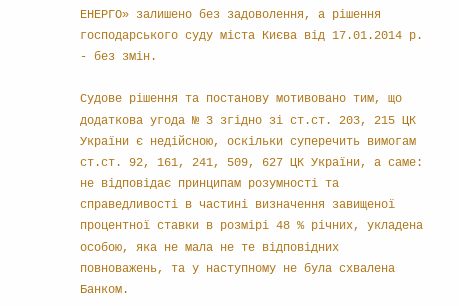ЕНЕРГО» залишено без задоволення, а рішення господарського суду міста Києва від 17.01.2014 р. - без змін.

Судове рішення та постанову мотивовано тим, що додаткова угода № 3 згідно зі ст.ст. 203, 215 ЦК України є недійсною, оскільки суперечить вимогам ст.ст. 92, 161, 241, 509, 627 ЦК України, а саме: не відповідає принципам розумності та справедливості в частині визначення завищеної процентної ставки в розмірі 48 % річних, укладена особою, яка не мала не те відповідних повноважень, та у наступному не була схвалена Банком.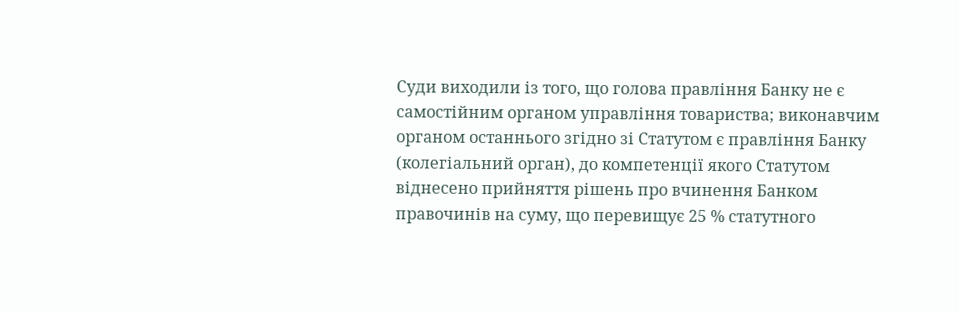Суди виходили із того, що голова правління Банку не є самостійним органом управління товариства; виконавчим органом останнього згідно зі Статутом є правління Банку (колегіальний орган), до компетенції якого Статутом віднесено прийняття рішень про вчинення Банком правочинів на суму, що перевищує 25 % статутного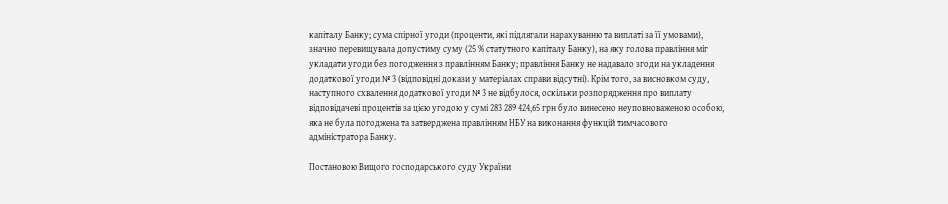капіталу Банку; сума спірної угоди (проценти, які підлягали нарахуванню та виплаті за її умовами), значно перевищувала допустиму суму (25 % статутного капіталу Банку), на яку голова правління міг укладати угоди без погодження з правлінням Банку; правління Банку не надавало згоди на укладення додаткової угоди № 3 (відповідні докази у матеріалах справи відсутні). Крім того, за висновком суду, наступного схвалення додаткової угоди № 3 не відбулося, оскільки розпорядження про виплату відповідачеві процентів за цією угодою у сумі 283 289 424,65 грн було винесено неуповноваженою особою, яка не була погоджена та затверджена правлінням НБУ на виконання функцій тимчасового адміністратора Банку.

Постановою Вищого господарського суду України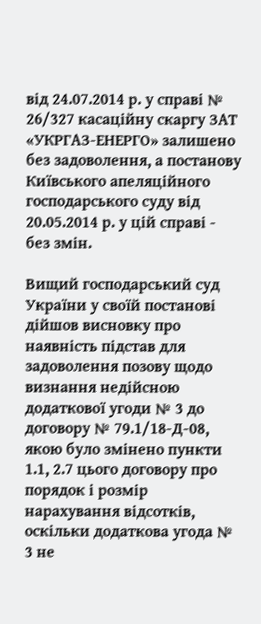від 24.07.2014 р. у справі № 26/327 касаційну скаргу ЗАТ «УКРГАЗ-ЕНЕРГО» залишено без задоволення, а постанову Київського апеляційного господарського суду від 20.05.2014 р. у цій справі - без змін.

Вищий господарський суд України у своїй постанові дійшов висновку про наявність підстав для задоволення позову щодо визнання недійсною додаткової угоди № 3 до договору № 79.1/18-Д-08, якою було змінено пункти 1.1, 2.7 цього договору про порядок і розмір нарахування відсотків, оскільки додаткова угода № 3 не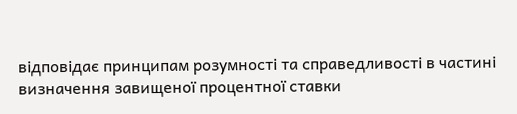відповідає принципам розумності та справедливості в частині визначення завищеної процентної ставки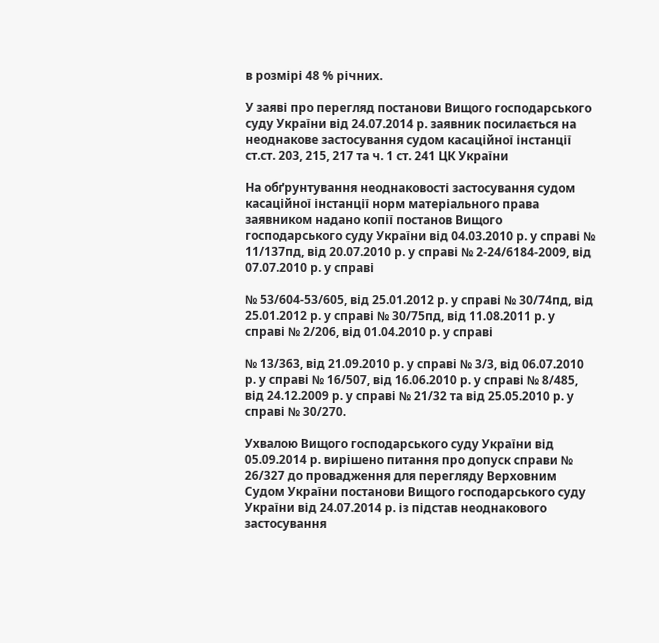в розмірі 48 % річних.

У заяві про перегляд постанови Вищого господарського суду України від 24.07.2014 р. заявник посилається на неоднакове застосування судом касаційної інстанції ст.ст. 203, 215, 217 та ч. 1 ст. 241 ЦК України

На обґрунтування неоднаковості застосування судом касаційної інстанції норм матеріального права заявником надано копії постанов Вищого господарського суду України від 04.03.2010 р. у справі № 11/137пд, від 20.07.2010 р. у справі № 2-24/6184-2009, від 07.07.2010 р. у справі

№ 53/604-53/605, від 25.01.2012 р. у справі № 30/74пд, від 25.01.2012 р. у справі № 30/75пд, від 11.08.2011 р. у справі № 2/206, від 01.04.2010 р. у справі

№ 13/363, від 21.09.2010 р. у справі № 3/3, від 06.07.2010 р. у справі № 16/507, від 16.06.2010 р. у справі № 8/485, від 24.12.2009 р. у справі № 21/32 та від 25.05.2010 р. у справі № 30/270.

Ухвалою Вищого господарського суду України від 05.09.2014 р. вирішено питання про допуск справи № 26/327 до провадження для перегляду Верховним Судом України постанови Вищого господарського суду України від 24.07.2014 р. із підстав неоднакового застосування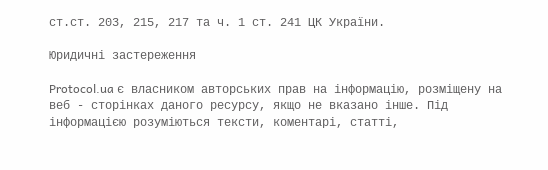ст.ст. 203, 215, 217 та ч. 1 ст. 241 ЦК України.

Юридичні застереження

Protocol.ua є власником авторських прав на інформацію, розміщену на веб - сторінках даного ресурсу, якщо не вказано інше. Під інформацією розуміються тексти, коментарі, статті,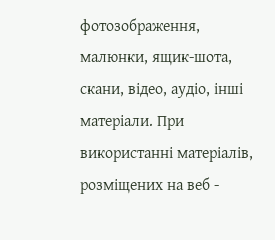фотозображення, малюнки, ящик-шота, скани, відео, аудіо, інші матеріали. При використанні матеріалів, розміщених на веб -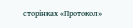сторінках «Протокол»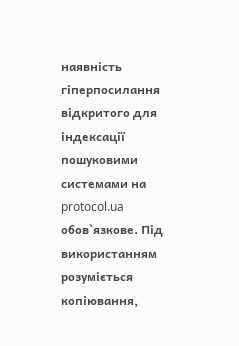наявність гіперпосилання відкритого для індексації пошуковими системами на protocol.ua обов`язкове. Під використанням розуміється копіювання,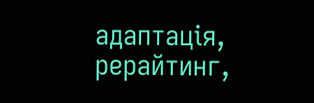адаптація, рерайтинг,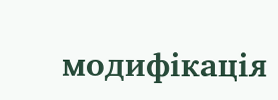модифікація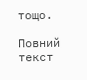тощо.

Повний текст